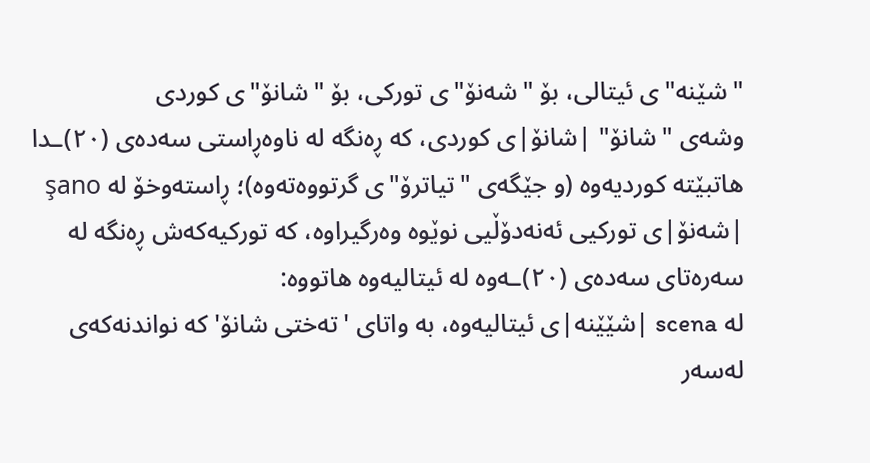"شێنە"ی ئیتالی، بۆ "شەنۆ"ی تورکی، بۆ "شانۆ"ی کوردی
وشەی "شانۆ" |شانۆ|ی کوردی، کە ڕەنگە لە ناوەڕاستی سەدەی (٢٠)ـدا هاتبێتە کوردیەوە (و جێگەی "تیاترۆ"ی گرتووەتەوە)؛ ڕاستەوخۆ لە şano |شەنۆ|ی تورکیی ئەنەدۆڵیی نوێوە وەرگیراوە، کە تورکیەکەش ڕەنگە لە سەرەتای سەدەی (٢٠)ـەوە لە ئیتالیەوە هاتووە:
لە scena |شێێنە|ی ئیتالیەوە، بە واتای 'تەختی شانۆ' کە نواندنەکەی لەسەر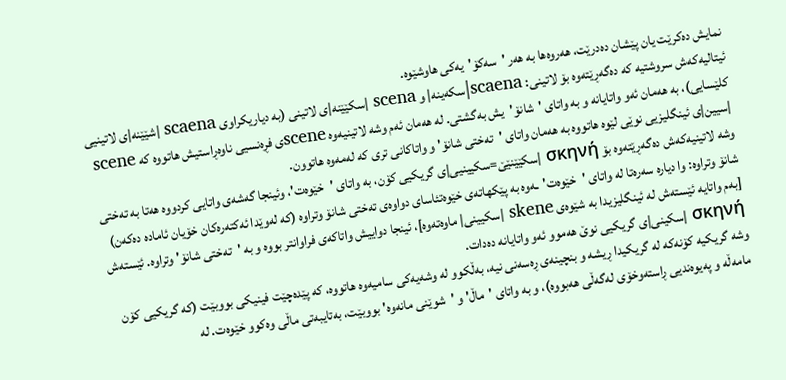نمایش دەکرێت یان پێشان دەدرێت، هەروەها بە هەر 'سەکۆ'یەکی هاوشێوە.
ئیتالیەکەش سروشتیە کە دەگەڕێتەوە بۆ لاتینی: scaena|سکەینە| و scena |سکێێنە|ی لاتینی (بە دیاریکراوی scaena |شێێنە|ی لاتینیی کلێسایی)، بە هەمان ئەو واتایانە و بە واتای 'شانۆ'یش بەگشتی. لە هەمان ئەم وشە لاتینیەوە sceneی فڕەنسیی ناوەڕاستیش هاتووە کە scene |سیین|ی ئینگلیزیی نوێی لێوە هاتووە بە هەمان واتای 'تەختی شانۆ' و واتاکانی تری کە لەمەوە هاتوون.
وشە لاتینیەکەش دەگەڕێتەوە بۆ σκηνή |سکێێنێێ=سکیینیی|ی گریکیی کۆن، بە واتای 'خێوەت'، وئینجا گەشەی واتایی کردووە هەتا بە تەختی شانۆ وتراوە: وا دیارە سەرەتا لە واتای 'خێوەت'ـەوە بە پێکهاتەی خێوەتئاسای دواوەی تەختی شانۆ وتراوە (کە لەوێدا ئەکتەرەکان خۆیان ئامادە دەکەن) [بەم واتایە ئێستەش لە ئینگلیزیدا بە شێوەی skene |سکیینی| ماوەتەوە]، ئینجا دواییش واتاکەی فراوانتر بووە و بە 'تەختی شانۆ' وتراوە. ئێستەش σκηνή |سکینی|ی گریکیی نوێ هەموو ئەو واتایانە دەدات.
وشە گریکیە کۆنەکە لە گریکیدا ڕیشە و بنچینەی ڕەسەنی نیە، بەڵکوو لە وشەیەکی سامیەوە هاتووە، کە پێدەچێت فینیکی بووبێت (کە گریکیی کۆن مامەڵە و پەیوەندیی ڕاستەوخۆی لەگەڵی هەبووە)، و بە واتای 'ماڵ' و 'شوێنی مانەوە' بووبێت، بەتایبەتی ماڵی وەکوو خێوەت. لە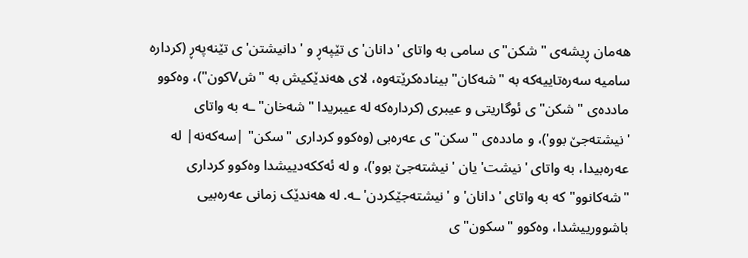هەمان ڕیشەی "شکن"ی سامی بە واتای 'دانان'ی تێپەڕ و 'دانیشتن'ی تێنەپەڕ (کردارە سامیە سەرەتاییەکە بە "شەکان" بینادەکرێتەوە، لای هەندێکیش بە "شVکون")، وەکوو ماددەی "شکن"ی ئوگاریتی و عیبری (کردارەکە لە عیبریدا "شەخان"ـە بە واتای 'نیشتەجێ بوو')، و ماددەی "سکن"ی عەرەبی (وەکوو کرداری "سکن" |سەکەنە| لە عەرەبیدا، بە واتای 'نیشت' یان 'نیشتەجێ بوو')، و لە ئەککەدییشدا وەکوو کرداری "شەکانوو" کە بە واتای 'دانان' و 'نیشتەجێکردن'ـە. لە هەندێک زمانی عەرەبیی باشوورییشدا، وەکوو "سکون"ی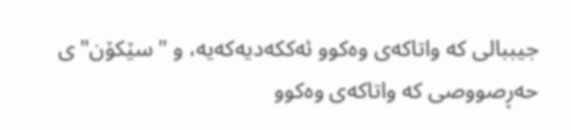جیببالی کە واتاکەی وەکوو ئەککەدیەکەیە، و "سێکۆن"ی حەڕصووصی کە واتاکەی وەکوو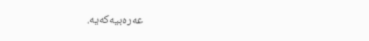عەرەبیەکەیە.